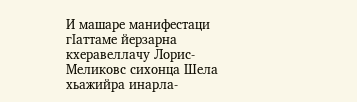И машаре манифестаци гӏаттаме йерзарна кхеравеллачу Лорис-Меликовс сихонца Шела хьажийра инарла-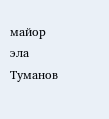майор эла Туманов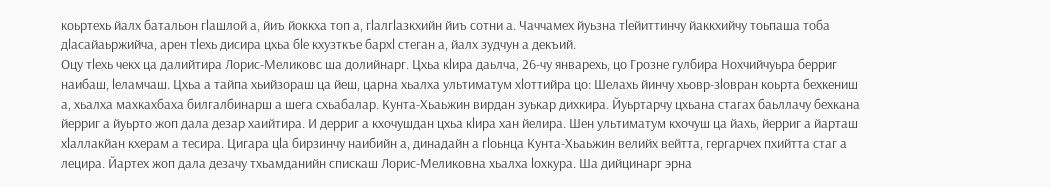коьртехь йалх батальон гӏашлой а, йиъ йоккха топ а, гӏалгӏазкхийн йиъ сотни а. Чаччамех йуьзна тӏейиттинчу йаккхийчу тоьпаша тоба дӏасайаьржийча, арен тӏехь дисира цхьа бӏе кхузткъе бархӏ стеган а, йалх зудчун а декъий.
Оцу тӏехь чекх ца далийтира Лорис-Меликовс ша долийнарг. Цхьа кӏира даьлча, 26-чу январехь, цо Грозне гулбира Нохчийчуьра берриг наибаш, ӏеламчаш. Цхьа а тайпа хьийзораш ца йеш, царна хьалха ультиматум хӏоттийра цо: Шелахь йинчу хьовр-зӏовран коьрта бехкениш а, хьалха махкахбаха билгалбинарш а шега схьабалар. Кунта-Хьаьжин вирдан зуькар дихкира. Йуьртарчу цхьана стагах баьллачу бехкана йерриг а йуьрто жоп дала дезар хаийтира. И дерриг а кхочушдан цхьа кӏира хан йелира. Шен ультиматум кхочуш ца йахь, йерриг а йарташ хӏаллакйан кхерам а тесира. Цигара цӏа бирзинчу наибийн а, динадайн а гӏоьнца Кунта-Хьаьжин велийх вейтта, гергарчех пхийтта стаг а лецира. Йартех жоп дала дезачу тхьамданийн спискаш Лорис-Меликовна хьалха ӏохкура. Ша дийцинарг эрна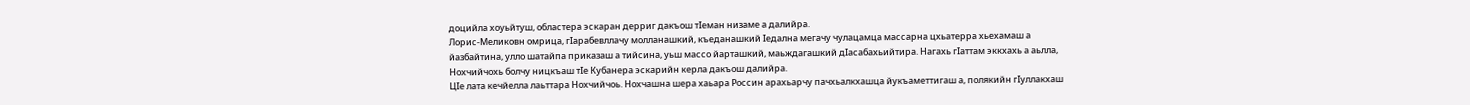доцийла хоуьйтуш, областера эскаран дерриг дакъош тӏеман низаме а далийра.
Лорис-Меликовн омрица, гӏарабевллачу молланашкий, къеданашкий ӏедална мегачу чулацамца массарна цхьатерра хьехамаш а йазбайтина, улло шатайпа приказаш а тийсина, уьш массо йарташкий, маьждагашкий дӏасабахьийтира. Нагахь гӏаттам эккхахь а аьлла, Нохчийчохь болчу ницкъаш тӏе Кубанера эскарийн керла дакъош далийра.
Цӏе лата кечйелла лаьттара Нохчийчоь. Нохчашна шера хаьара Россин арахьарчу пачхьалкхашца йукъаметтигаш а, полякийн гӏуллакхаш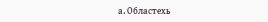а. Областехь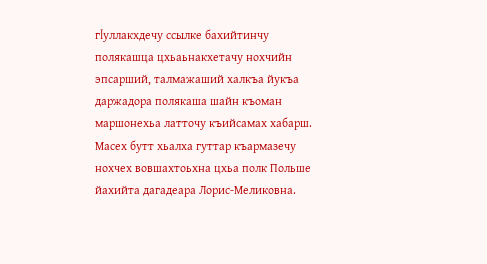гӏуллакхдечу ссылке бахийтинчу полякашца цхьаьнакхетачу нохчийн эпсарший, талмажаший халкъа йукъа даржадора полякаша шайн къоман маршонехьа латточу къийсамах хабарш.
Масех бутт хьалха гуттар къармазечу нохчех вовшахтоьхна цхьа полк Польше йахийта дагадеара Лорис-Меликовна.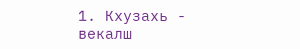1. Кхузахь - векалш